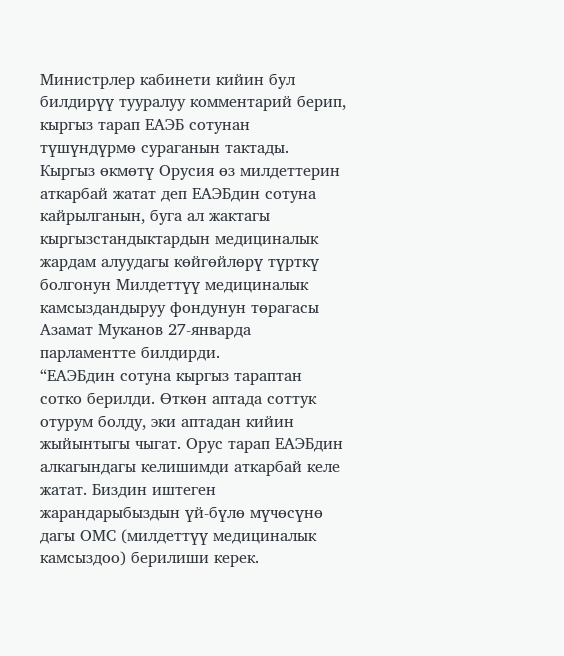Министрлер кабинети кийин бул билдирүү тууралуу комментарий берип, кыргыз тарап ЕАЭБ сотунан түшүндүрмө сураганын тактады.
Кыргыз өкмөтү Орусия өз милдеттерин аткарбай жатат деп ЕАЭБдин сотуна кайрылганын, буга ал жактагы кыргызстандыктардын медициналык жардам алуудагы көйгөйлөрү түрткү болгонун Милдеттүү медициналык камсыздандыруу фондунун төрагасы Азамат Муканов 27-январда парламентте билдирди.
“ЕАЭБдин сотуна кыргыз тараптан сотко берилди. Өткөн аптада соттук отурум болду, эки аптадан кийин жыйынтыгы чыгат. Орус тарап ЕАЭБдин алкагындагы келишимди аткарбай келе жатат. Биздин иштеген жарандарыбыздын үй-бүлө мүчөсүнө дагы ОМС (милдеттүү медициналык камсыздоо) берилиши керек.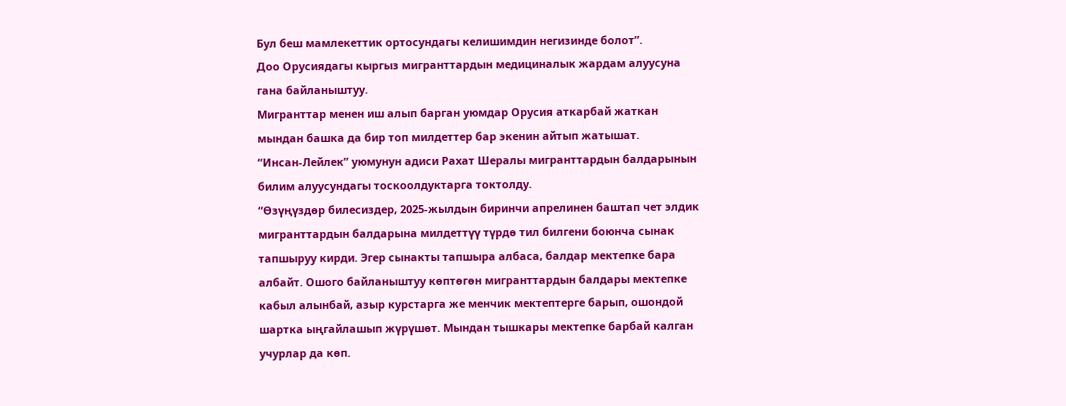Бул беш мамлекеттик ортосундагы келишимдин негизинде болот”.
Доо Орусиядагы кыргыз мигранттардын медициналык жардам алуусуна гана байланыштуу.
Мигранттар менен иш алып барган уюмдар Орусия аткарбай жаткан мындан башка да бир топ милдеттер бар экенин айтып жатышат.
“Инсан-Лейлек” уюмунун адиси Рахат Шералы мигранттардын балдарынын билим алуусундагы тоскоолдуктарга токтолду.
“Өзүңүздөр билесиздер, 2025-жылдын биринчи апрелинен баштап чет элдик мигранттардын балдарына милдеттүү түрдө тил билгени боюнча сынак тапшыруу кирди. Эгер сынакты тапшыра албаса, балдар мектепке бара албайт. Ошого байланыштуу көптөгөн мигранттардын балдары мектепке кабыл алынбай, азыр курстарга же менчик мектептерге барып, ошондой шартка ыңгайлашып жүрүшөт. Мындан тышкары мектепке барбай калган учурлар да көп.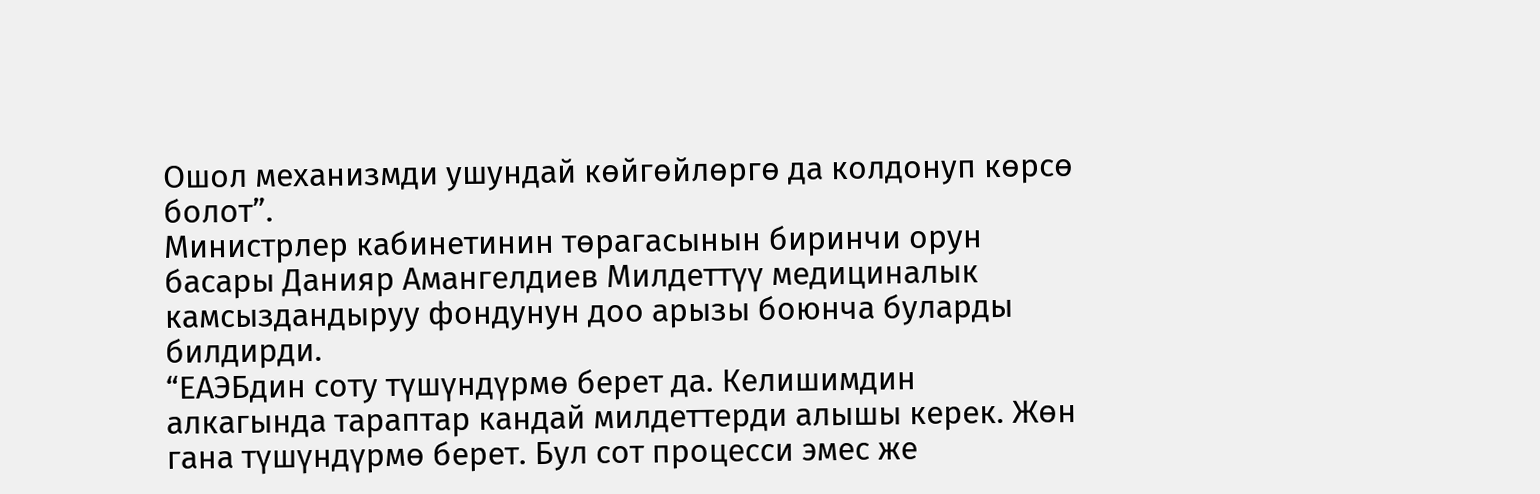Ошол механизмди ушундай көйгөйлөргө да колдонуп көрсө болот”.
Министрлер кабинетинин төрагасынын биринчи орун басары Данияр Амангелдиев Милдеттүү медициналык камсыздандыруу фондунун доо арызы боюнча буларды билдирди.
“ЕАЭБдин соту түшүндүрмө берет да. Келишимдин алкагында тараптар кандай милдеттерди алышы керек. Жөн гана түшүндүрмө берет. Бул сот процесси эмес же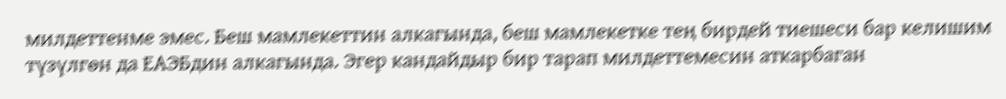милдеттенме эмес. Беш мамлекеттин алкагында, беш мамлекетке тең бирдей тиешеси бар келишим түзүлгөн да ЕАЭБдин алкагында. Эгер кандайдыр бир тарап милдеттемесин аткарбаган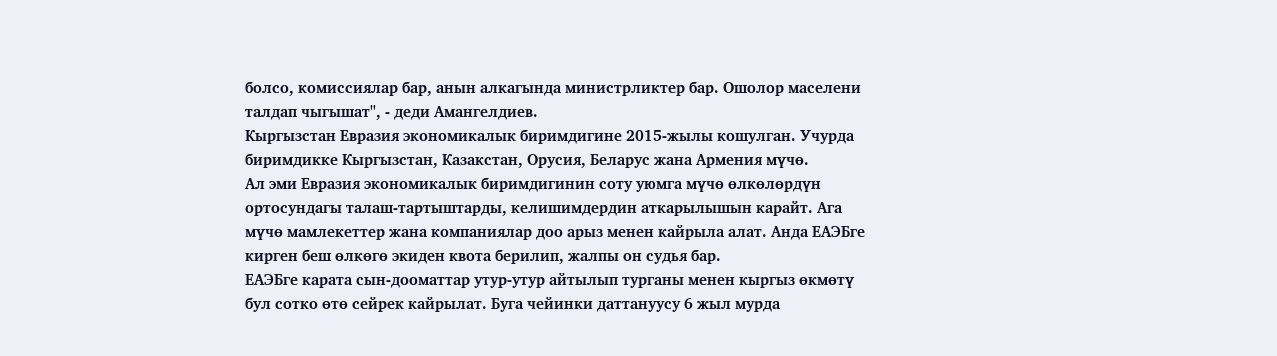болсо, комиссиялар бар, анын алкагында министрликтер бар. Ошолор маселени талдап чыгышат", - деди Амангелдиев.
Кыргызстан Евразия экономикалык биримдигине 2015-жылы кошулган. Учурда биримдикке Кыргызстан, Казакстан, Орусия, Беларус жана Армения мүчө.
Ал эми Евразия экономикалык биримдигинин соту уюмга мүчө өлкөлөрдүн ортосундагы талаш-тартыштарды, келишимдердин аткарылышын карайт. Ага мүчө мамлекеттер жана компаниялар доо арыз менен кайрыла алат. Анда ЕАЭБге кирген беш өлкөгө экиден квота берилип, жалпы он судья бар.
ЕАЭБге карата сын-дооматтар утур-утур айтылып турганы менен кыргыз өкмөтү бул сотко өтө сейрек кайрылат. Буга чейинки даттануусу 6 жыл мурда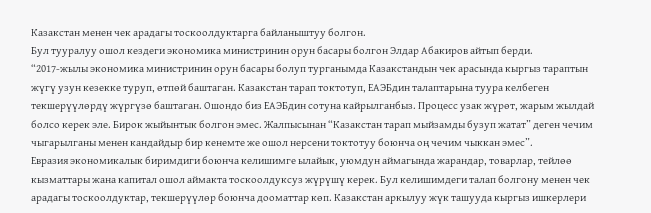Казакстан менен чек арадагы тоскоолдуктарга байланыштуу болгон.
Бул тууралуу ошол кездеги экономика министринин орун басары болгон Элдар Абакиров айтып берди.
“2017-жылы экономика министринин орун басары болуп турганымда Казакстандын чек арасында кыргыз тараптын жүгү узун кезекке туруп, өтпөй баштаган. Казакстан тарап токтотуп, ЕАЭБдин талаптарына туура келбеген текшерүүлөрдү жүргүзө баштаган. Ошондо биз ЕАЭБдин сотуна кайрылганбыз. Процесс узак жүрөт, жарым жылдай болсо керек эле. Бирок жыйынтык болгон эмес. Жалпысынан “Казакстан тарап мыйзамды бузуп жатат” деген чечим чыгарылганы менен кандайдыр бир кенемте же ошол нерсени токтотуу боюнча оң чечим чыккан эмес”.
Евразия экономикалык биримдиги боюнча келишимге ылайык, уюмдун аймагында жарандар, товарлар, тейлөө кызматтары жана капитал ошол аймакта тоскоолдуксуз жүрүшү керек. Бул келишимдеги талап болгону менен чек арадагы тоскоолдуктар, текшерүүлөр боюнча дооматтар көп. Казакстан аркылуу жүк ташууда кыргыз ишкерлери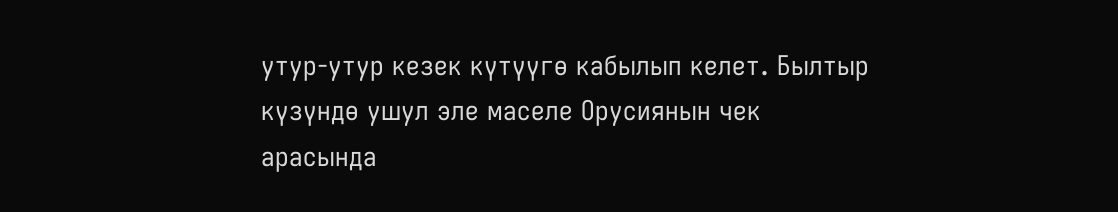утур-утур кезек күтүүгө кабылып келет. Былтыр күзүндө ушул эле маселе Орусиянын чек арасында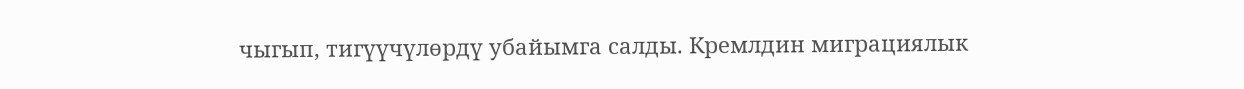чыгып, тигүүчүлөрдү убайымга салды. Кремлдин миграциялык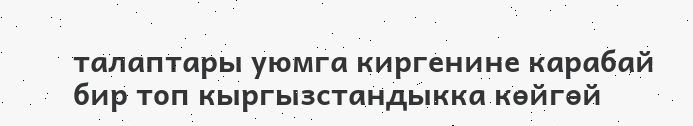талаптары уюмга киргенине карабай бир топ кыргызстандыкка көйгөй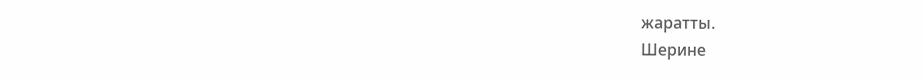жаратты.
Шерине